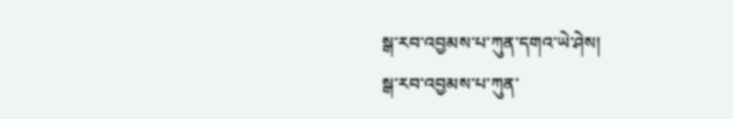སྒ་རབ་འབྱམས་པ་ཀུན་དགའ་ཡེ་ཤེས།
སྒ་རབ་འབྱམས་པ་ཀུན་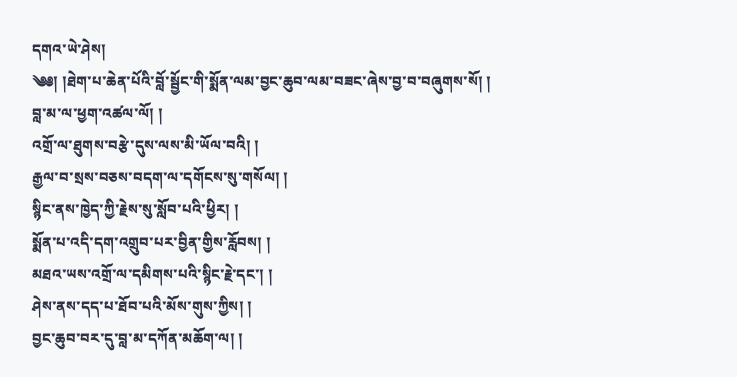དགའ་ཡེ་ཤེས།
༄༅། །ཐེག་པ་ཆེན་པོའི་བློ་སྦྱོང་གི་སྨོན་ལམ་བྱང་ཆུབ་ལམ་བཟང་ཞེས་བྱ་བ་བཞུགས་སོ། །
བླ་མ་ལ་ཕྱག་འཚལ་ལོ། །
འགྲོ་ལ་ཐུགས་བརྩེ་དུས་ལས་མི་ཡོལ་བའི། །
རྒྱལ་བ་སྲས་བཅས་བདག་ལ་དགོངས་སུ་གསོལ། །
སྙིང་ནས་ཁྱེད་ཀྱི་རྗེས་སུ་སློབ་པའི་ཕྱིར། །
སྨོན་པ་འདི་དག་འགྲུབ་པར་བྱིན་གྱིས་རློབས། །
མཐའ་ཡས་འགྲོ་ལ་དམིགས་པའི་སྙིང་རྗེ་དང་། །
ཤེས་ནས་དད་པ་ཐོབ་པའི་མོས་གུས་ཀྱིས། །
བྱང་ཆུབ་བར་དུ་བླ་མ་དཀོན་མཆོག་ལ། །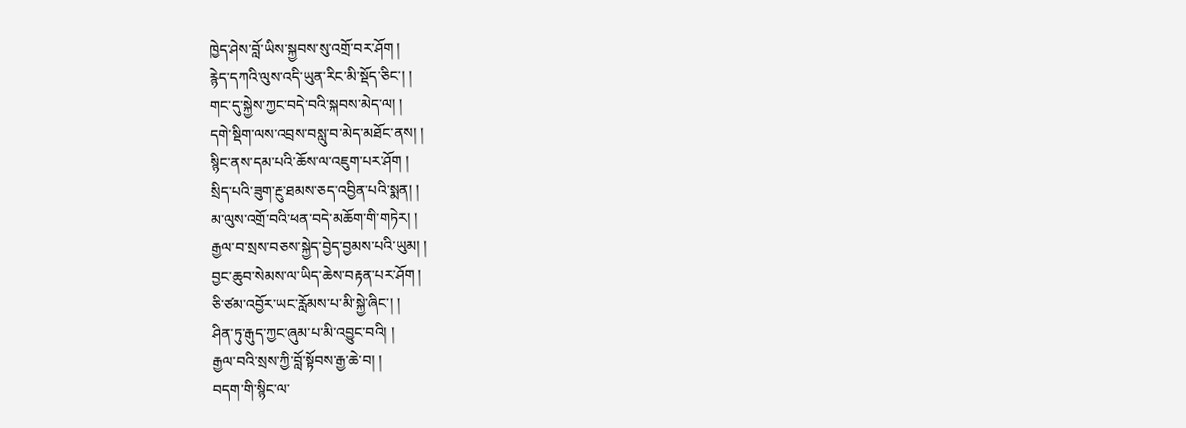ཁྱེད་ཤེས་བློ་ཡིས་སྐྱབས་སུ་འགྲོ་བར་ཤོག །
རྙེད་དཀའི་ལུས་འདི་ཡུན་རིང་མི་སྡོད་ཅིང་། །
གང་དུ་སྐྱེས་ཀྱང་བདེ་བའི་སྐབས་མེད་ལ། །
དགེ་སྡིག་ལས་འབྲས་བསླུ་བ་མེད་མཐོང་ནས། །
སྙིང་ནས་དམ་པའི་ཆོས་ལ་འཇུག་པར་ཤོག །
སྲིད་པའི་ཟུག་རྔུ་ཐམས་ཅད་འབྱིན་པའི་སྨན། །
མ་ལུས་འགྲོ་བའི་ཕན་བདེ་མཆོག་གི་གཏེར། །
རྒྱལ་བ་སྲས་བཅས་སྐྱེད་བྱེད་བྱམས་པའི་ཡུམ། །
བྱང་ཆུབ་སེམས་ལ་ཡིད་ཆེས་བརྟན་པར་ཤོག །
ཅི་ཙམ་འབྱོར་ཡང་རློམས་པ་མི་སྐྱེ་ཞིང་། །
ཤིན་ཏུ་རྒུད་ཀྱང་ཞུམ་པ་མི་འབྱུང་བའི། །
རྒྱལ་བའི་སྲས་ཀྱི་བློ་སྟོབས་རྒྱ་ཆེ་བ། །
བདག་གི་སྙིང་ལ་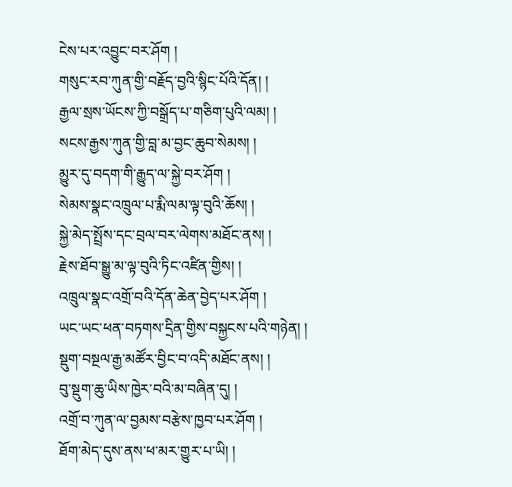ངེས་པར་འབྱུང་བར་ཤོག །
གསུང་རབ་ཀུན་གྱི་བརྗོད་བྱའི་སྙིང་པོའི་དོན། །
རྒྱལ་སྲས་ཡོངས་ཀྱི་བསྒྲོད་པ་གཅིག་པུའི་ལམ། །
སངས་རྒྱས་ཀུན་གྱི་བླ་མ་བྱང་ཆུབ་སེམས། །
མྱུར་དུ་བདག་གི་རྒྱུད་ལ་སྐྱེ་བར་ཤོག །
སེམས་སྣང་འཁྲུལ་པ་རྨི་ལམ་ལྟ་བུའི་ཆོས། །
སྐྱེ་མེད་སྤྲོས་དང་བྲལ་བར་ལེགས་མཐོང་ནས། །
རྗེས་ཐོབ་སྒྱུ་མ་ལྟ་བུའི་ཏིང་འཛིན་གྱིས། །
འཁྲུལ་སྣང་འགྲོ་བའི་དོན་ཆེན་བྱེད་པར་ཤོག །
ཡང་ཡང་ཕན་བཏགས་དྲིན་གྱིས་བསྐྱངས་པའི་གཉེན། །
སྡུག་བསྔལ་རྒྱ་མཚོར་བྱིང་བ་འདི་མཐོང་ནས། །
བུ་སྡུག་ཆུ་ཡིས་ཁྱེར་བའི་མ་བཞིན་དུ། །
འགྲོ་བ་ཀུན་ལ་བྱམས་བརྩེས་ཁྱབ་པར་ཤོག །
ཐོག་མེད་དུས་ནས་ཕ་མར་གྱུར་པ་ཡི། །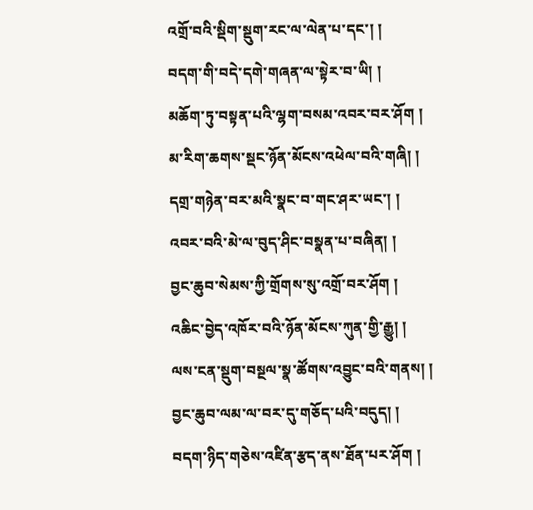འགྲོ་བའི་སྡིག་སྡུག་རང་ལ་ལེན་པ་དང་། །
བདག་གི་བདེ་དགེ་གཞན་ལ་སྟེར་བ་ཡི། །
མཆོག་ཏུ་བསྟན་པའི་ལྷག་བསམ་འབར་བར་ཤོག །
མ་རིག་ཆགས་སྡང་ཉོན་མོངས་འཕེལ་བའི་གཞི། །
དགྲ་གཉེན་བར་མའི་སྣང་བ་གང་ཤར་ཡང་། །
འབར་བའི་མེ་ལ་བུད་ཤིང་བསྣན་པ་བཞིན། །
བྱང་ཆུབ་སེམས་ཀྱི་གྲོགས་སུ་འགྲོ་བར་ཤོག །
འཆིང་བྱེད་འཁོར་བའི་ཉོན་མོངས་ཀུན་གྱི་རྒྱུ། །
ལས་ངན་སྡུག་བསྔལ་སྣ་ཚོགས་འབྱུང་བའི་གནས། །
བྱང་ཆུབ་ལམ་ལ་བར་དུ་གཅོད་པའི་བདུད། །
བདག་ཉིད་གཅེས་འཛིན་རྩད་ནས་ཐོན་པར་ཤོག །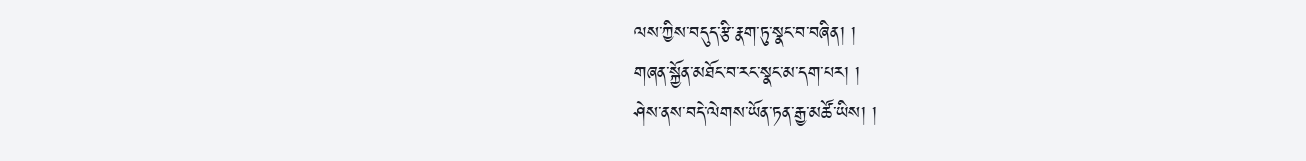ལས་ཀྱིས་བདུད་རྩི་རྣག་ཏུ་སྣང་བ་བཞིན། །
གཞན་སྐྱོན་མཐོང་བ་རང་སྣང་མ་དག་པར། །
ཤེས་ནས་བདེ་ལེགས་ཡོན་ཏན་རྒྱ་མཚོ་ཡིས། །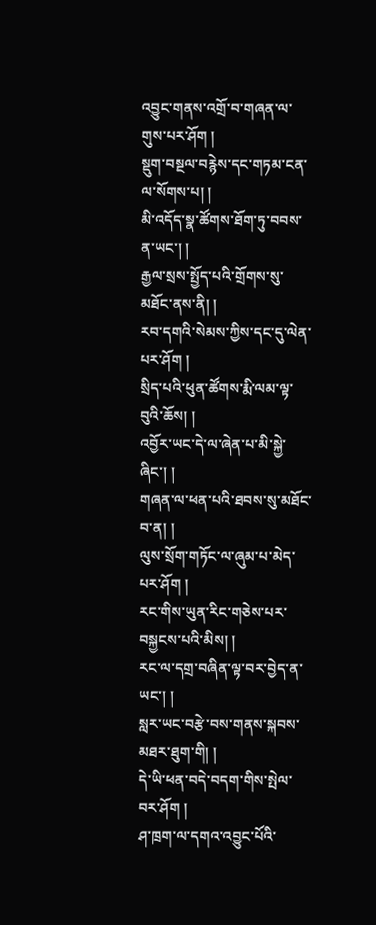འབྱུང་གནས་འགྲོ་བ་གཞན་ལ་གུས་པར་ཤོག །
སྡུག་བསྔལ་བརྙེས་དང་གཏམ་ངན་ལ་སོགས་པ། །
མི་འདོད་སྣ་ཚོགས་ཐོག་ཏུ་བབས་ན་ཡང་། །
རྒྱལ་སྲས་སྤྱོད་པའི་གྲོགས་སུ་མཐོང་ནས་ནི། །
རབ་དགའི་སེམས་ཀྱིས་དང་དུ་ལེན་པར་ཤོག །
སྲིད་པའི་ཕུན་ཚོགས་རྨི་ལམ་ལྟ་བུའི་ཆོས། །
འབྱོར་ཡང་དེ་ལ་ཞེན་པ་མི་སྐྱེ་ཞིང་། །
གཞན་ལ་ཕན་པའི་ཐབས་སུ་མཐོང་བ་ན། །
ལུས་སྲོག་གཏོང་ལ་ཞུམ་པ་མེད་པར་ཤོག །
རང་གིས་ཡུན་རིང་གཅེས་པར་བསྐྱངས་པའི་མིས། །
རང་ལ་དགྲ་བཞིན་ལྟ་བར་བྱེད་ན་ཡང་། །
སླར་ཡང་བརྩེ་བས་གནས་སྐབས་མཐར་ཐུག་གི། །
དེ་ཡི་ཕན་བདེ་བདག་གིས་སྤེལ་བར་ཤོག །
ཤ་ཁྲག་ལ་དགའ་འབྱུང་པོའི་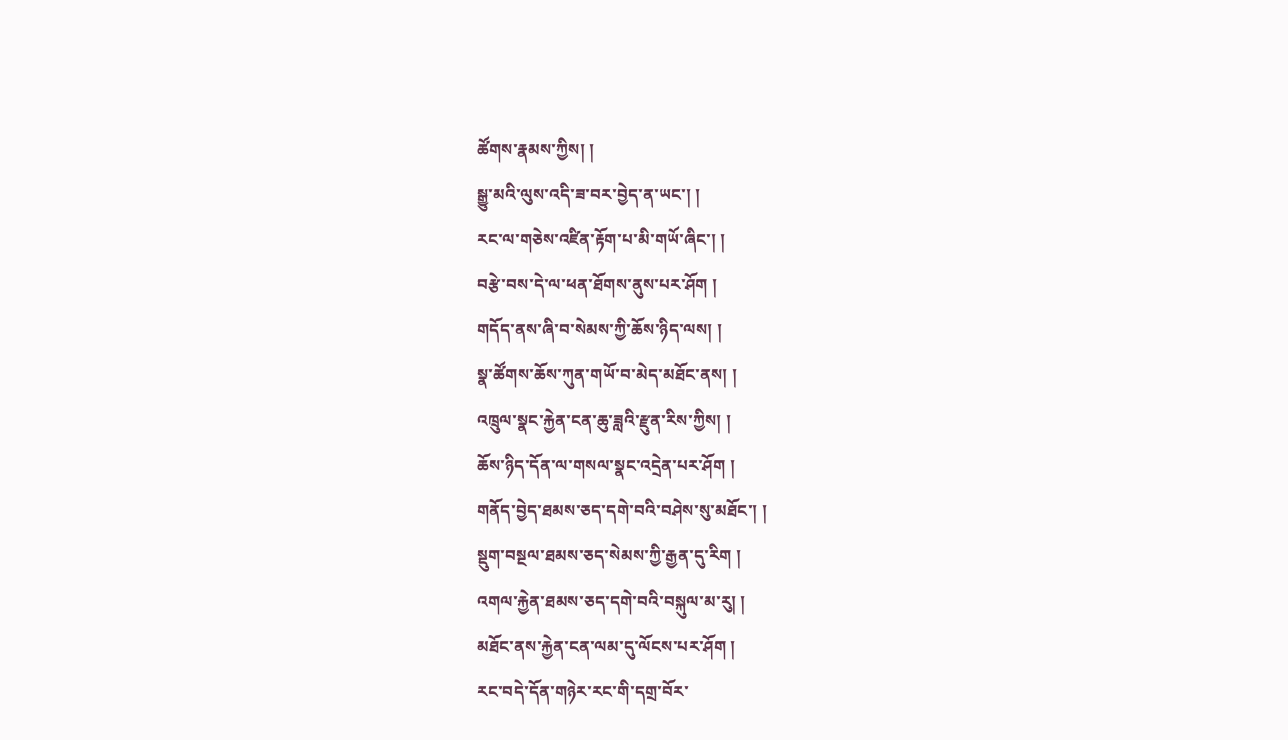ཚོགས་རྣམས་ཀྱིས། །
སྒྱུ་མའི་ལུས་འདི་ཟ་བར་བྱེད་ན་ཡང་། །
རང་ལ་གཅེས་འཛིན་རྟོག་པ་མི་གཡོ་ཞིང་། །
བརྩེ་བས་དེ་ལ་ཕན་ཐོགས་ནུས་པར་ཤོག །
གདོད་ནས་ཞི་བ་སེམས་ཀྱི་ཆོས་ཉིད་ལས། །
སྣ་ཚོགས་ཆོས་ཀུན་གཡོ་བ་མེད་མཐོང་ནས། །
འཁྲུལ་སྣང་རྐྱེན་ངན་ཆུ་ཟླའི་རྫུན་རིས་ཀྱིས། །
ཆོས་ཉིད་དོན་ལ་གསལ་སྣང་འདྲེན་པར་ཤོག །
གནོད་བྱེད་ཐམས་ཅད་དགེ་བའི་བཤེས་སུ་མཐོང་། །
སྡུག་བསྔལ་ཐམས་ཅད་སེམས་ཀྱི་རྒྱན་དུ་རིག །
འགལ་རྐྱེན་ཐམས་ཅད་དགེ་བའི་བསྐུལ་མ་རུ། །
མཐོང་ནས་རྐྱེན་ངན་ལམ་དུ་ལོངས་པར་ཤོག །
རང་བདེ་དོན་གཉེར་རང་གི་དགྲ་བོར་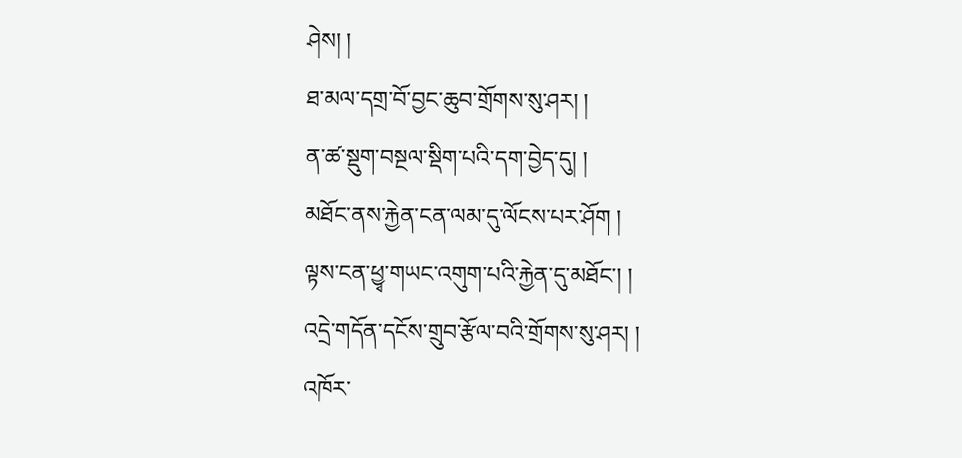ཤེས། །
ཐ་མལ་དགྲ་བོ་བྱང་ཆུབ་གྲོགས་སུ་ཤར། །
ན་ཚ་སྡུག་བསྔལ་སྡིག་པའི་དག་བྱེད་དུ། །
མཐོང་ནས་རྐྱེན་ངན་ལམ་དུ་ལོངས་པར་ཤོག །
ལྟས་ངན་ཕྱྭ་གཡང་འགུག་པའི་རྐྱེན་དུ་མཐོང་། །
འདྲེ་གདོན་དངོས་གྲུབ་རྩོལ་བའི་གྲོགས་སུ་ཤར། །
འཁོར་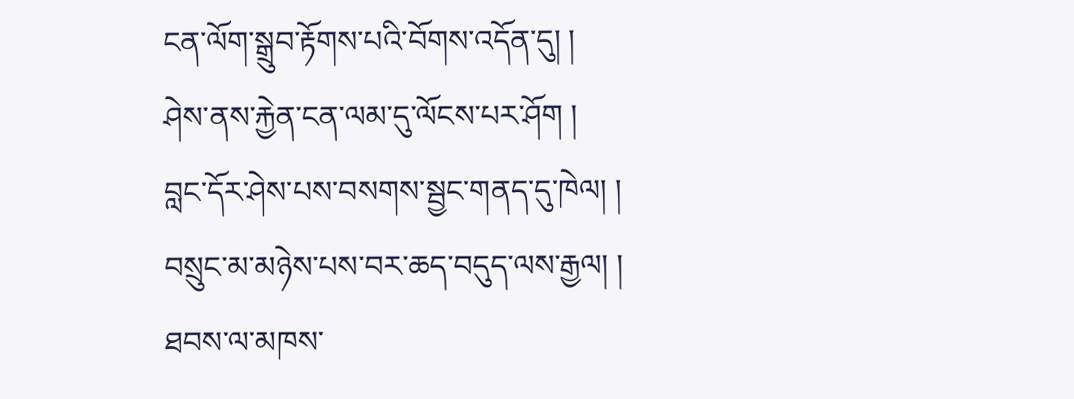ངན་ལོག་སྒྲུབ་རྟོགས་པའི་བོགས་འདོན་དུ། །
ཤེས་ནས་རྐྱེན་ངན་ལམ་དུ་ལོངས་པར་ཤོག །
བླང་དོར་ཤེས་པས་བསགས་སྦྱང་གནད་དུ་ཁེལ། །
བསྲུང་མ་མཉེས་པས་བར་ཆད་བདུད་ལས་རྒྱལ། །
ཐབས་ལ་མཁས་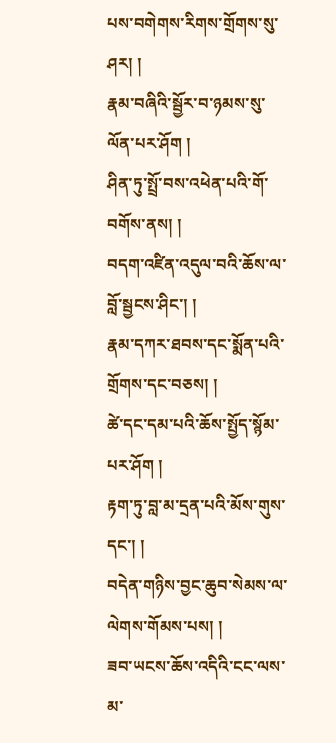པས་བགེགས་རིགས་གྲོགས་སུ་ཤར། །
རྣམ་བཞིའི་སྦྱོར་བ་ཉམས་སུ་ལོན་པར་ཤོག །
ཤིན་ཏུ་སྤྲོ་བས་འཕེན་པའི་གོ་བགོས་ནས། །
བདག་འཛིན་འདུལ་བའི་ཆོས་ལ་བློ་སྦྱངས་ཤིང་། །
རྣམ་དཀར་ཐབས་དང་སྨོན་པའི་གྲོགས་དང་བཅས། །
ཚེ་དང་དམ་པའི་ཆོས་སྤྱོད་སྙོམ་པར་ཤོག །
རྟག་ཏུ་བླ་མ་དྲན་པའི་མོས་གུས་དང་། །
བདེན་གཉིས་བྱང་ཆུབ་སེམས་ལ་ལེགས་གོམས་པས། །
ཟབ་ཡངས་ཆོས་འདིའི་ངང་ལས་མ་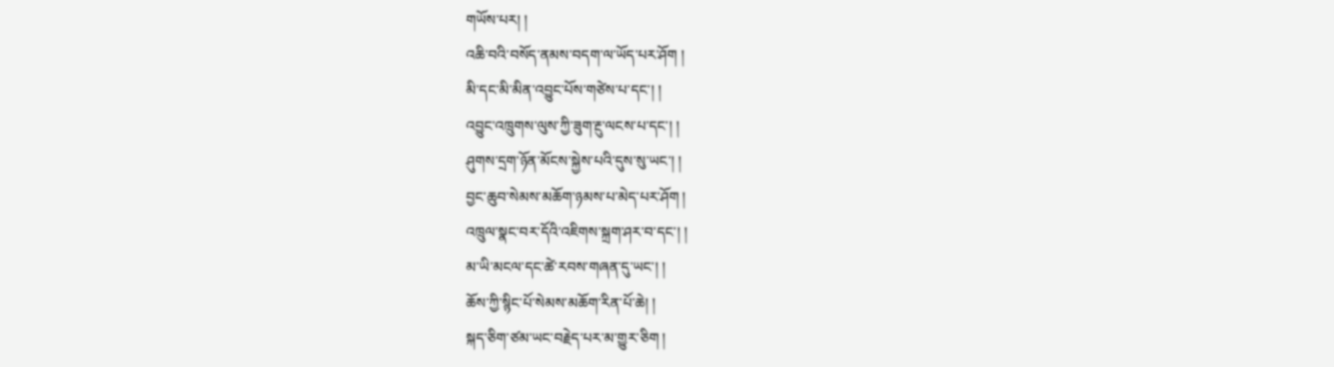གཡོས་པར། །
འཆི་བའི་བསོད་ནམས་བདག་ལ་ཡོད་པར་ཤོག །
མི་དང་མི་མིན་འབྱུང་པོས་གཙེས་པ་དང་། །
འབྱུང་འཁྲུགས་ལུས་ཀྱི་ཟུག་རྔུ་ལངས་པ་དང་། །
ཤུགས་དྲག་ཉོན་མོངས་སྐྱེས་པའི་དུས་སུ་ཡང་། །
བྱང་ཆུབ་སེམས་མཆོག་ཉམས་པ་མེད་པར་ཤོག །
འཁྲུལ་སྣང་བར་དོའི་འཇིགས་སྐྲག་ཤར་བ་དང་། །
མ་ཡི་མངལ་དང་ཚེ་རབས་གཞན་དུ་ཡང་། །
ཆོས་ཀྱི་སྙིང་པོ་སེམས་མཆོག་རིན་པོ་ཆེ། །
སྐད་ཅིག་ཙམ་ཡང་བརྗེད་པར་མ་གྱུར་ཅིག །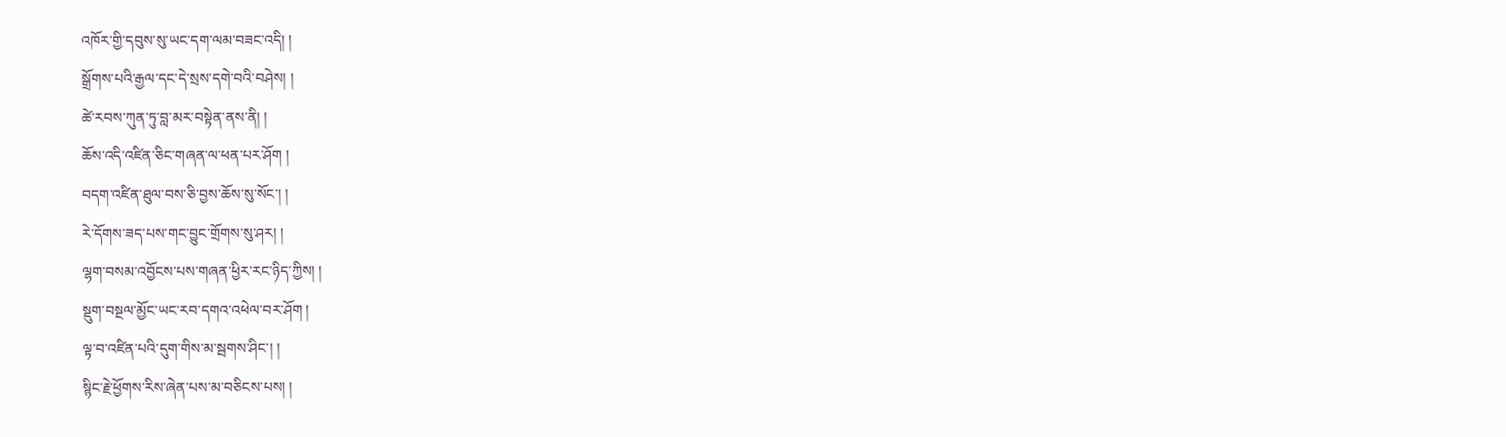འཁོར་གྱི་དབུས་སུ་ཡང་དག་ལམ་བཟང་འདི། །
སྒྲོགས་པའི་རྒྱལ་དང་དེ་སྲས་དགེ་བའི་བཤེས། །
ཚེ་རབས་ཀུན་ཏུ་བླ་མར་བསྟེན་ནས་ནི། །
ཆོས་འདི་འཛིན་ཅིང་གཞན་ལ་ཕན་པར་ཤོག །
བདག་འཛིན་ཐུལ་བས་ཅི་བྱས་ཆོས་སུ་སོང་། །
རེ་དོགས་ཟད་པས་གང་བྱུང་གྲོགས་སུ་ཤར། །
ལྷག་བསམ་འབྱོངས་པས་གཞན་ཕྱིར་རང་ཉིད་ཀྱིས། །
སྡུག་བསྔལ་མྱོང་ཡང་རབ་དགའ་འཕེལ་བར་ཤོག །
ལྟ་བ་འཛིན་པའི་དུག་གིས་མ་སྦགས་ཤིང་། །
སྙིང་རྗེ་ཕྱོགས་རིས་ཞེན་པས་མ་བཅིངས་པས། །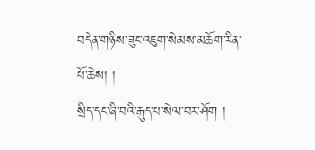བདེན་གཉིས་ཟུང་འཇུག་སེམས་མཆོག་རིན་པོ་ཆེས། །
སྲིད་དང་ཞི་བའི་རྒུད་པ་སེལ་བར་ཤོག །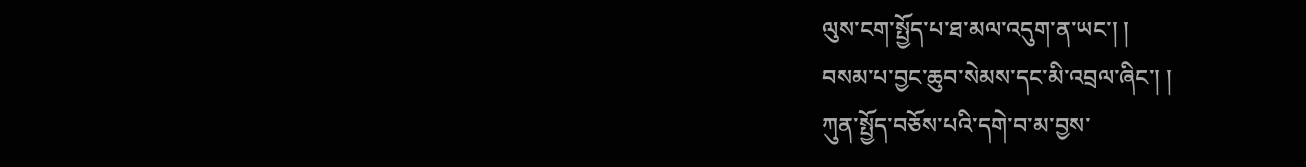ལུས་ངག་སྤྱོད་པ་ཐ་མལ་འདུག་ན་ཡང་། །
བསམ་པ་བྱང་ཆུབ་སེམས་དང་མི་འབྲལ་ཞིང་། །
ཀུན་སྤྱོད་བཅོས་པའི་དགེ་བ་མ་བྱས་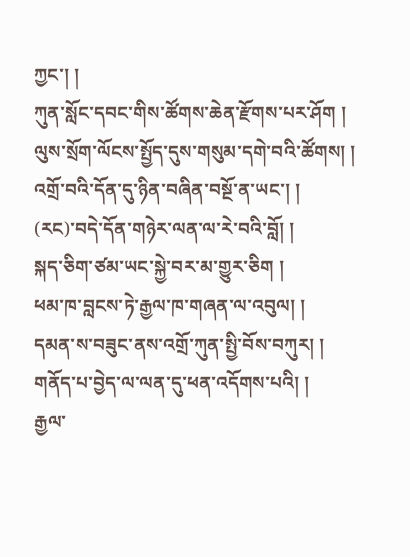ཀྱང་། །
ཀུན་སློང་དབང་གིས་ཚོགས་ཆེན་རྫོགས་པར་ཤོག །
ལུས་སྲོག་ལོངས་སྤྱོད་དུས་གསུམ་དགེ་བའི་ཚོགས། །
འགྲོ་བའི་དོན་དུ་ཉིན་བཞིན་བསྔོ་ན་ཡང་། །
(རང)་བདེ་དོན་གཉེར་ལན་ལ་རེ་བའི་བློ། །
སྐད་ཅིག་ཙམ་ཡང་སྐྱེ་བར་མ་གྱུར་ཅིག །
ཕམ་ཁ་བླངས་ཏེ་རྒྱལ་ཁ་གཞན་ལ་འབུལ། །
དམན་ས་བཟུང་ནས་འགྲོ་ཀུན་སྤྱི་བོས་བཀུར། །
གནོད་པ་བྱེད་ལ་ལན་དུ་ཕན་འདོགས་པའི། །
རྒྱལ་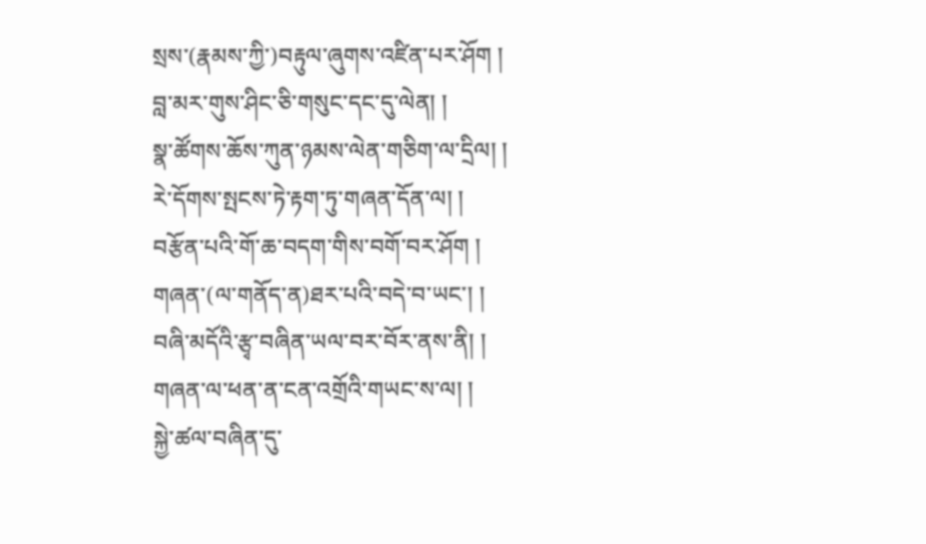སྲས་(རྣམས་ཀྱི་)བརྟུལ་ཞུགས་འཛིན་པར་ཤོག །
བླ་མར་གུས་ཤིང་ཅི་གསུང་དང་དུ་ལེན། །
སྣ་ཚོགས་ཆོས་ཀུན་ཉམས་ལེན་གཅིག་ལ་དྲིལ། །
རེ་དོགས་སྤངས་ཏེ་རྟག་ཏུ་གཞན་དོན་ལ། །
བརྩོན་པའི་གོ་ཆ་བདག་གིས་བགོ་བར་ཤོག །
གཞན་(ལ་གནོད་ན)ཐར་པའི་བདེ་བ་ཡང་། །
བཞི་མདོའི་རྩྭ་བཞིན་ཡལ་བར་བོར་ནས་ནི། །
གཞན་ལ་ཕན་ན་ངན་འགྲོའི་གཡང་ས་ལ། །
སྐྱེ་ཚལ་བཞིན་དུ་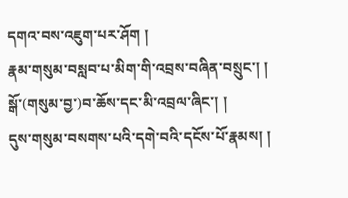དགའ་བས་འཇུག་པར་ཤོག །
རྣམ་གསུམ་བསླབ་པ་མིག་གི་འབྲས་བཞིན་བསྲུང་། །
སྒོ་(གསུམ་བྱ་)བ་ཆོས་དང་མི་འབྲལ་ཞིང་། །
དུས་གསུམ་བསགས་པའི་དགེ་བའི་དངོས་པོ་རྣམས། །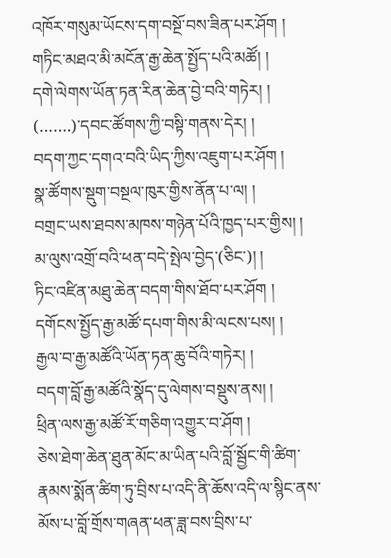འཁོར་གསུམ་ཡོངས་དག་བསྔོ་བས་ཟིན་པར་ཤོག །
གཏིང་མཐའ་མི་མངོན་རྒྱ་ཆེན་སྤྱོད་པའི་མཚོ། །
དགེ་ལེགས་ཡོན་ཏན་རིན་ཆེན་བྱེ་བའི་གཏེར། །
(…….)་དབང་ཚོགས་ཀྱི་བསྟི་གནས་དེར། །
བདག་ཀྱང་དགའ་བའི་ཡིད་ཀྱིས་འཇུག་པར་ཤོག །
སྣ་ཚོགས་སྡུག་བསྔལ་ཁུར་གྱིས་ནོན་པ་ལ། །
བགྲང་ཡས་ཐབས་མཁས་གཉེན་པོའི་ཁྱད་པར་གྱིས། །
མ་ལུས་འགྲོ་བའི་ཕན་བདེ་སྤེལ་བྱེད་(ཅིང་)། །
ཏིང་འཛིན་མཐུ་ཆེན་བདག་གིས་ཐོབ་པར་ཤོག །
དགོངས་སྤྱོད་རྒྱ་མཚོ་དཔག་གིས་མི་ལངས་པས། །
རྒྱལ་བ་རྒྱ་མཚོའི་ཡོན་ཏན་ཆུ་བོའི་གཏེར། །
བདག་བློ་རྒྱ་མཚོའི་སྣོད་དུ་ལེགས་བསྡུས་ནས། །
ཕྲིན་ལས་རྒྱ་མཚོ་རོ་གཅིག་འགྱུར་བ་ཤོག །
ཅེས་ཐེག་ཆེན་ཐུན་མོང་མ་ཡིན་པའི་བློ་སྦྱོང་གི་ཚིག་རྣམས་སྨོན་ཚིག་ཏུ་བྲིས་པ་འདི་ནི་ཆོས་འདི་ལ་སྙིང་ནས་མོས་པ་བློ་གྲོས་གཞན་ཕན་ཟླ་བས་བྲིས་པ་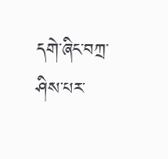དགེ་ཞིང་བཀྲ་ཤིས་པར་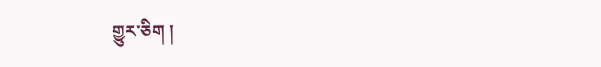གྱུར་ཅིག །